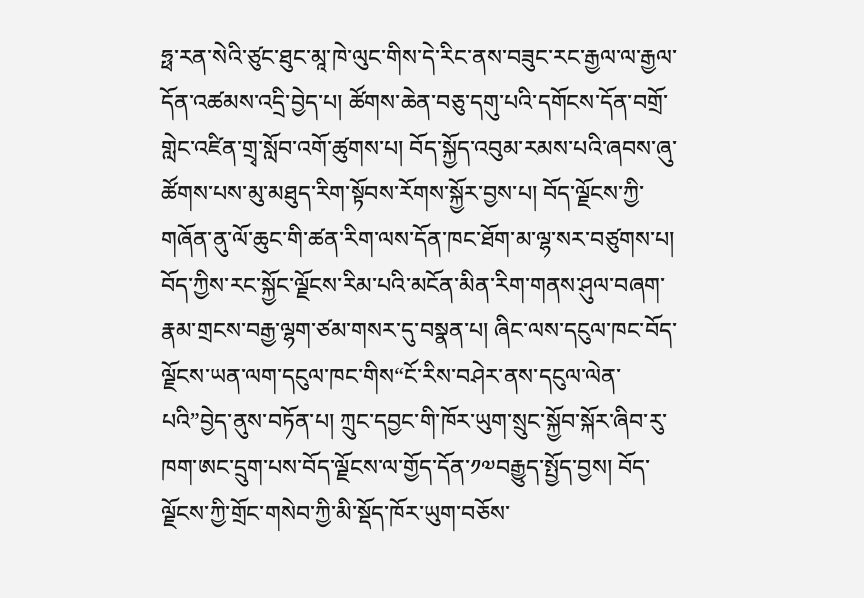ཧྥ་རན་སེའི་ཙུང་ཐུང་མཱ་ཁེ་ལུང་གིས་དེ་རིང་ནས་བཟུང་རང་རྒྱལ་ལ་རྒྱལ་དོན་འཚམས་འདྲི་བྱེད་པ། ཚོགས་ཆེན་བཅུ་དགུ་པའི་དགོངས་དོན་བགྲོ་གླེང་འཛིན་གྲྭ་སློབ་འགོ་ཚུགས་པ། བོད་སྐྱོད་འབུམ་རམས་པའི་ཞབས་ཞུ་ཚོགས་པས་མུ་མཐུད་རིག་སྟོབས་རོགས་སྐྱོར་བྱས་པ། བོད་ལྗོངས་ཀྱི་གཞོན་ནུ་ལོ་ཆུང་གི་ཚན་རིག་ལས་དོན་ཁང་ཐོག་མ་ལྷ་སར་བཙུགས་པ། བོད་ཀྱིས་རང་སྐྱོང་ལྗོངས་རིམ་པའི་མངོན་མིན་རིག་གནས་ཤུལ་བཞག་རྣམ་གྲངས་བརྒྱ་ལྷག་ཙམ་གསར་དུ་བསྣན་པ། ཞིང་ལས་དངུལ་ཁང་བོད་ལྗོངས་ཡན་ལག་དངུལ་ཁང་གིས“ངོ་རིས་བཤེར་ནས་དངུལ་ལེན་པའི”བྱེད་ནུས་བཏོན་པ། ཀྲུང་དབྱང་གི་ཁོར་ཡུག་སྲུང་སྐྱོབ་སྐོར་ཞིབ་རུ་ཁག་ཨང་དྲུག་པས་བོད་ལྗོངས་ལ་གྱོད་དོན་༡༧བརྒྱུད་སྤྱོད་བྱས། བོད་ལྗོངས་ཀྱི་གྲོང་གསེབ་ཀྱི་མི་སྡོད་ཁོར་ཡུག་བཅོས་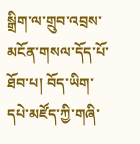སྒྲིག་ལ་གྲུབ་འབྲས་མངོན་གསལ་དོད་པོ་ཐོབ་པ། བོད་ཡིག་དཔེ་མཛོད་ཀྱི་གཞི་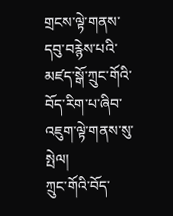གྲངས་ལྟེ་གནས་དབུ་བརྙེས་པའི་མཛད་སྒོ་ཀྲུང་གོའི་བོད་རིག་པ་ཞིབ་འཇུག་ལྟེ་གནས་སུ་སྤེལ།
ཀྲུང་གོའི་བོད་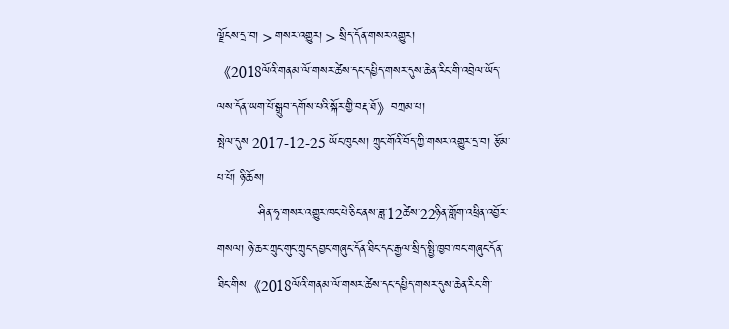ལྗོངས་དྲ་བ། > གསར་འགྱུར། > སྲིད་དོན་གསར་འགྱུར།
《2018ལོའི་གནམ་ལོ་གསར་ཚེས་དང་དཔྱིད་གསར་དུས་ཆེན་རིང་གི་འབྲེལ་ཡོད་ལས་དོན་ཡག་པོ་སྒྲུབ་དགོས་པའི་སྐོར་གྱི་བརྡ་ཐོ》བཀྲམ་པ།
སྤེལ་དུས 2017-12-25 ཡོང་ཁུངས། ཀྲུང་གོའི་བོད་ཀྱི་གསར་འགྱུར་དྲ་བ། རྩོམ་པ་པོ། ཉི་ཆོས།
          ཤིན་ཧྭ་གསར་འགྱུར་ཁང་པེ་ཅིང་ནས་ཟླ་12ཚེས་22ཉིན་གློག་འཕྲིན་འབྱོར་གསལ། ཉེ་ཆར་ཀྲུང་གུང་ཀྲུང་དབྱང་གཞུང་དོན་ཐིང་དང་རྒྱལ་སྲིད་སྤྱི་ཁྱབ་ཁང་གཞུང་དོན་ཐིང་གིས《2018ལོའི་གནམ་ལོ་གསར་ཚེས་དང་དཔྱིད་གསར་དུས་ཆེན་རིང་གི་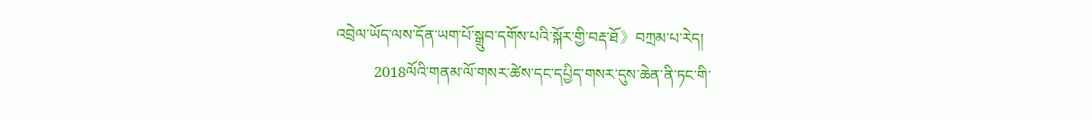འབྲེལ་ཡོད་ལས་དོན་ཡག་པོ་སྒྲུབ་དགོས་པའི་སྐོར་གྱི་བརྡ་ཐོ》བཀྲམ་པ་རེད།
          2018ལོའི་གནམ་ལོ་གསར་ཚེས་དང་དཔྱིད་གསར་དུས་ཆེན་ནི་ཏང་གི་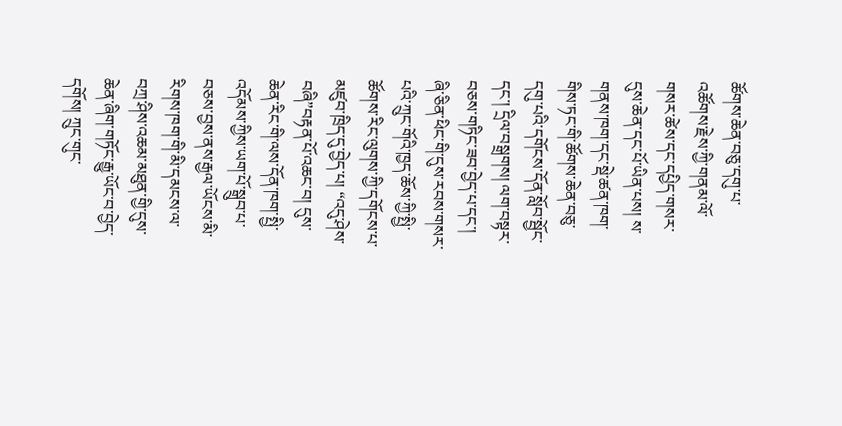ཚོགས་ཆེན་བཅུ་དགུ་པ་འཚོགས་རྗེས་ཀྱི་གནམ་ལོ་གསར་ཚེས་དང་དཔྱིད་གསར་དུས་ཆེན་དང་པོ་ཡིན་པས། ས་གནས་ཁག་དང་སྡེ་ཚན་ཁག་གིས་ཏང་གི་ཚོགས་ཆེན་བཅུ་དགུ་པའི་དགོངས་དོན་སློབ་སྦྱོང་དང་། དྲིལ་བསྒྲགས། ལག་བསྟར་བཅས་གཏིང་ཟབ་བྱེད་པ་དང་། ཞི་ཅིན་ཕིང་གི་དུས་རབས་གསར་པའི་ཀྲུང་གོའི་ཁྱད་ཆོས་ཀྱི་སྤྱི་ཚོགས་རིང་ལུགས་ཀྱི་དགོངས་པ་མཛུབ་ཁྲིད་དུ་བྱེད་པ། “འདུ་ཤེས་བཞི”བརྟན་པོ་འཆང་བ། དུས་ཆེན་རིང་གི་ལས་དོན་ཁག་སྤྱི་འདོམས་ཀྱིས་ཡག་པོ་སྒྲུབ་པ་བཅས་བྱས་ནས་རྒྱལ་ཡོངས་མི་རིགས་ཁག་གི་མི་དམངས་ལ་བཀྲ་ཤིས་འཆམ་མཐུན་གྱི་དུས་ཆེན་ཞིག་གཏོང་རྒྱུ་ཡོང་བ་བྱེད་དགོས། ཀྲུང་གུང་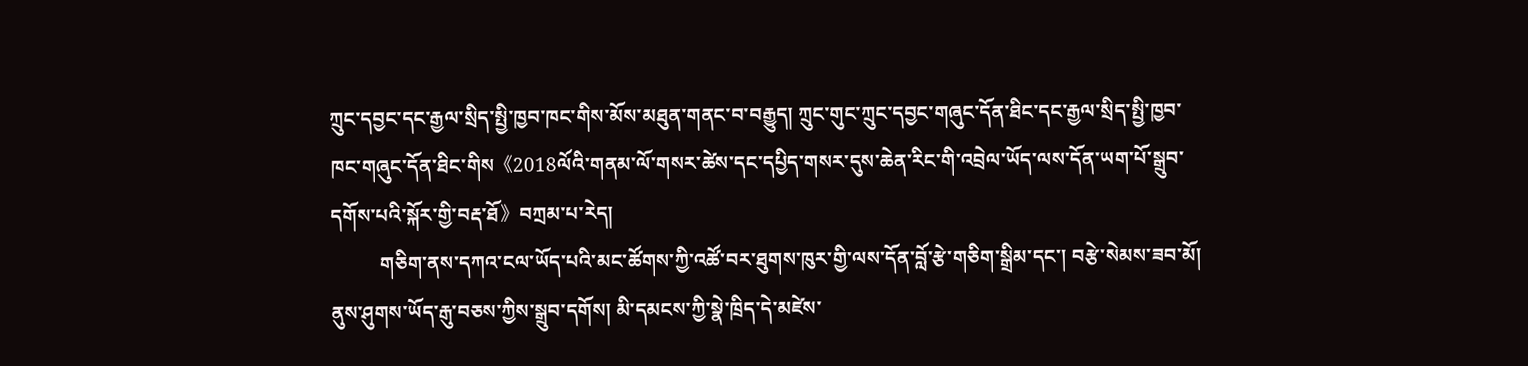ཀྲུང་དབྱང་དང་རྒྱལ་སྲིད་སྤྱི་ཁྱབ་ཁང་གིས་མོས་མཐུན་གནང་བ་བརྒྱུད། ཀྲུང་གུང་ཀྲུང་དབྱང་གཞུང་དོན་ཐིང་དང་རྒྱལ་སྲིད་སྤྱི་ཁྱབ་ཁང་གཞུང་དོན་ཐིང་གིས《2018ལོའི་གནམ་ལོ་གསར་ཚེས་དང་དཔྱིད་གསར་དུས་ཆེན་རིང་གི་འབྲེལ་ཡོད་ལས་དོན་ཡག་པོ་སྒྲུབ་དགོས་པའི་སྐོར་གྱི་བརྡ་ཐོ》བཀྲམ་པ་རེད།
          གཅིག་ནས་དཀའ་ངལ་ཡོད་པའི་མང་ཚོགས་ཀྱི་འཚོ་བར་ཐུགས་ཁུར་གྱི་ལས་དོན་བློ་རྩེ་གཅིག་སྒྲིམ་དང་། བརྩེ་སེམས་ཟབ་མོ། ནུས་ཤུགས་ཡོད་རྒུ་བཅས་ཀྱིས་སྒྲུབ་དགོས། མི་དམངས་ཀྱི་སྣེ་ཁྲིད་དེ་མཛེས་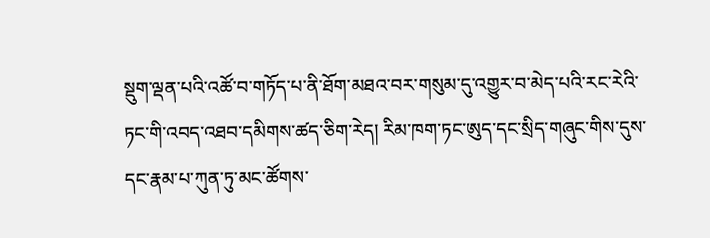སྡུག་ལྡན་པའི་འཚོ་བ་གཏོད་པ་ནི་ཐོག་མཐའ་བར་གསུམ་དུ་འགྱུར་བ་མེད་པའི་རང་རེའི་ཏང་གི་འབད་འཐབ་དམིགས་ཚད་ཅིག་རེད། རིམ་ཁག་ཏང་ཨུད་དང་སྲིད་གཞུང་གིས་དུས་དང་རྣམ་པ་ཀུན་ཏུ་མང་ཚོགས་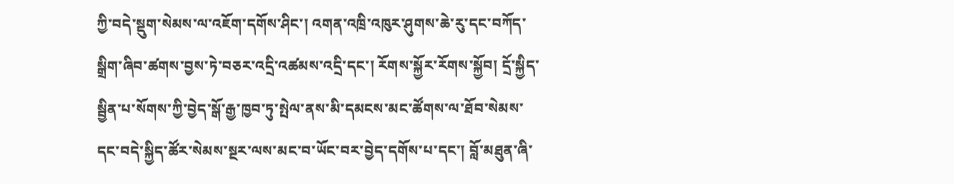ཀྱི་བདེ་སྡུག་སེམས་ལ་འཇོག་དགོས་ཤིང་། འགན་འཁྲི་འཁུར་ཤུགས་ཆེ་རུ་དང་བཀོད་སྒྲིག་ཞིབ་ཚགས་བྱས་ཏེ་བཅར་འདྲི་འཚམས་འདྲི་དང་། རོགས་སྐྱོར་རོགས་སྐྱོབ། དྲོ་སྐྱིད་སྦྱིན་པ་སོགས་ཀྱི་བྱེད་སྒོ་རྒྱ་ཁྱབ་ཏུ་སྤེལ་ནས་མི་དམངས་མང་ཚོགས་ལ་ཐོབ་སེམས་དང་བདེ་སྐྱིད་ཚོར་སེམས་སྔར་ལས་མང་བ་ཡོང་བར་བྱེད་དགོས་པ་དང་། བློ་མཐུན་ཞི་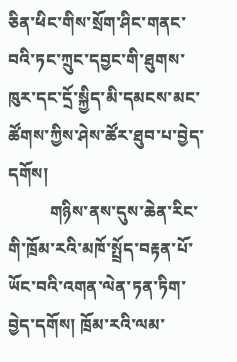ཅིན་ཕིང་གིས་སྲོག་ཤིང་གནང་བའི་ཏང་ཀྲུང་དབྱང་གི་ཐུགས་ཁུར་དང་དྲོ་སྐྱིད་མི་དམངས་མང་ཚོགས་ཀྱིས་ཤེས་ཚོར་ཐུབ་པ་བྱེད་དགོས།
          གཉིས་ནས་དུས་ཆེན་རིང་གི་ཁྲོམ་རའི་མཁོ་སྤྲོད་བརྟན་པོ་ཡོང་བའི་འགན་ལེན་ཏན་ཏིག་བྱེད་དགོས། ཁྲོམ་རའི་ལམ་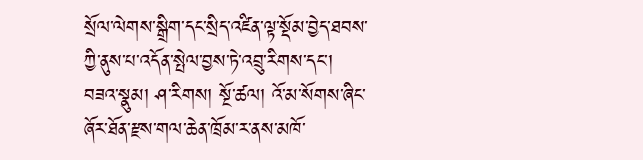སྲོལ་ལེགས་སྒྲིག་དང་སྲིད་འཛིན་ལྟ་སྡོམ་བྱེད་ཐབས་ཀྱི་ནུས་པ་འདོན་སྤེལ་བྱས་ཏེ་འབྲུ་རིགས་དང་། བཟའ་སྣུམ། ཤ་རིགས། སྔོ་ཚལ། འོ་མ་སོགས་ཞིང་ཞོར་ཐོན་རྫས་གལ་ཆེན་ཁྲོམ་ར་ནས་མཁོ་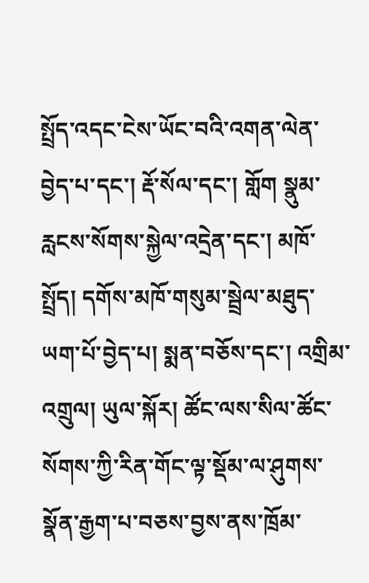སྤྲོད་འདང་ངེས་ཡོང་བའི་འགན་ལེན་བྱེད་པ་དང་། རྡོ་སོལ་དང་། གློག སྣུམ་རླངས་སོགས་སྐྱེལ་འདྲེན་དང་། མཁོ་སྤྲོད། དགོས་མཁོ་གསུམ་སྦྲེལ་མཐུད་ཡག་པོ་བྱེད་པ། སྨན་བཅོས་དང་། འགྲིམ་འགྲུལ། ཡུལ་སྐོར། ཚོང་ལས་སིལ་ཚོང་སོགས་ཀྱི་རིན་གོང་ལྟ་སྡོམ་ལ་ཤུགས་སྣོན་རྒྱག་པ་བཅས་བྱས་ནས་ཁྲོམ་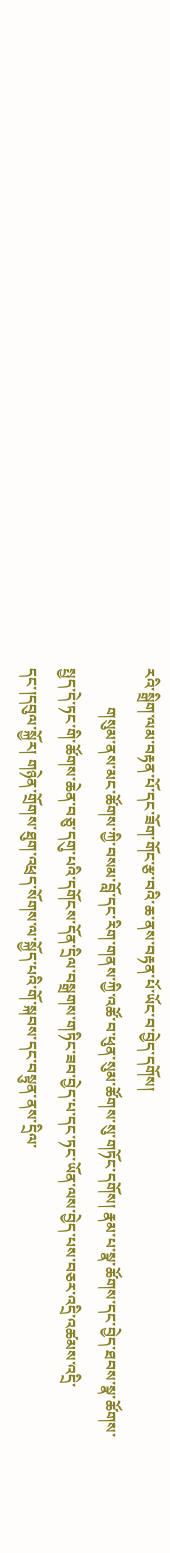རའི་སྒྲིག་ལམ་བརྟན་པོ་དང་ཟོག་གོང་རྩ་བའི་ཆ་ནས་བརྟན་པོ་ཡོང་བ་བྱེད་དགོས།
          གསུམ་ནས་མང་ཚོགས་ཀྱི་བསམ་བློ་དང་རིག་གནས་ཀྱི་འཚོ་བ་ཕུན་སུམ་ཚོགས་སུ་གཏོང་དགོས། རྣམ་པ་སྣ་ཚོགས་དང་བྱེད་ཐབས་སྣ་ཚོགས་སྤྱད་དེ་ཏང་གི་ཚོགས་ཆེན་བཅུ་དགུ་པའི་དགོངས་དོན་དྲིལ་བསྒྲགས་གཏིང་ཟབ་བྱེད་པ་དང་ཏང་ཡོན་ལས་བྱེད་པས་བཅར་འདྲི་འཚམས་འདྲི་དང་།དབུལ་སྐྱོར། གཉེན་གྲོགས་ཐུག་འཕྲད་སོགས་ལ་སྐྱོད་པའི་གོ་སྐབས་དང་བསྟུན་ནས་དྲིལ་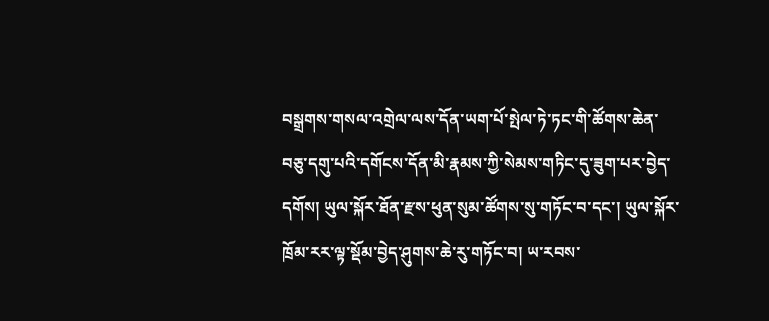བསྒྲགས་གསལ་འགྲེལ་ལས་དོན་ཡག་པོ་སྤེལ་ཏེ་ཏང་གི་ཚོགས་ཆེན་བཅུ་དགུ་པའི་དགོངས་དོན་མི་རྣམས་ཀྱི་སེམས་གཏིང་དུ་ཟུག་པར་བྱེད་དགོས། ཡུལ་སྐོར་ཐོན་རྫས་ཕུན་སུམ་ཚོགས་སུ་གཏོང་བ་དང་། ཡུལ་སྐོར་ཁྲོམ་རར་ལྟ་སྡོམ་བྱེད་ཤུགས་ཆེ་རུ་གཏོང་བ། ཡ་རབས་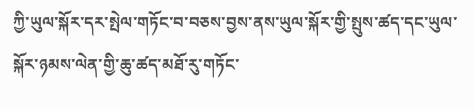ཀྱི་ཡུལ་སྐོར་དར་སྤེལ་གཏོང་བ་བཅས་བྱས་ནས་ཡུལ་སྐོར་གྱི་སྤུས་ཚད་དང་ཡུལ་སྐོར་ཉམས་ལེན་གྱི་ཆུ་ཚད་མཐོ་རུ་གཏོང་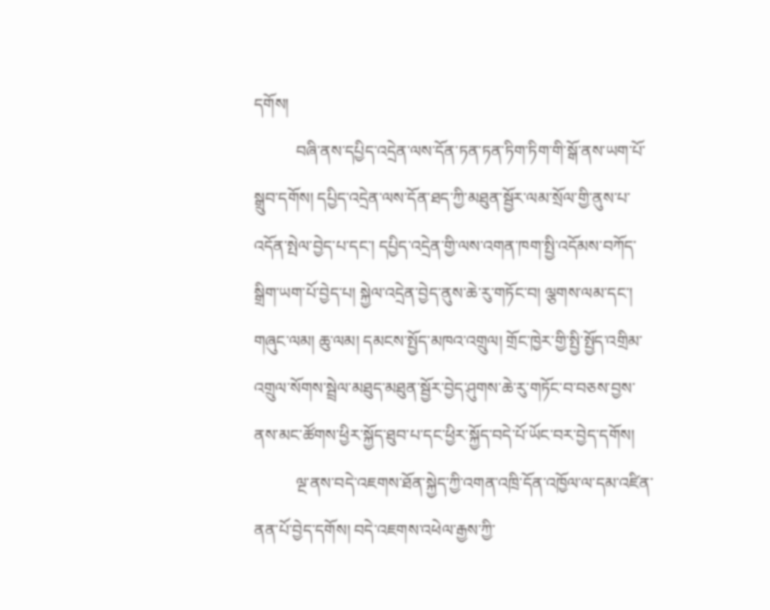དགོས།
          བཞི་ནས་དཔྱིད་འདྲེན་ལས་དོན་ཏན་ཏན་ཏིག་ཏིག་གི་སྒོ་ནས་ཡག་པོ་སྒྲུབ་དགོས། དཔྱིད་འདྲེན་ལས་དོན་ཐད་ཀྱི་མཐུན་སྦྱོར་ལམ་སྲོལ་གྱི་ནུས་པ་འདོན་སྤེལ་བྱེད་པ་དང་། དཔྱིད་འདྲེན་གྱི་ལས་འགན་ཁག་སྤྱི་འདོམས་བཀོད་སྒྲིག་ཡག་པོ་བྱེད་པ། སྐྱེལ་འདྲེན་བྱེད་ནུས་ཆེ་རུ་གཏོང་བ། ལྕགས་ལམ་དང་། གཞུང་ལམ། ཆུ་ལམ། དམངས་སྤྱོད་མཁའ་འགྲུལ། གྲོང་ཁྱེར་གྱི་སྤྱི་སྤྱོད་འགྲིམ་འགྲུལ་སོགས་སྦྲེལ་མཐུད་མཐུན་སྦྱོར་བྱེད་ཤུགས་ཆེ་རུ་གཏོང་བ་བཅས་བྱས་ནས་མང་ཚོགས་ཕྱིར་སྐྱོད་ཐུབ་པ་དང་ཕྱིར་སྐྱོད་བདེ་པོ་ཡོང་བར་བྱེད་དགོས།
          ལྔ་ནས་བདེ་འཇགས་ཐོན་སྐྱེད་ཀྱི་འགན་འཁྲི་དོན་འཁྱོལ་ལ་དམ་འཛིན་ནན་པོ་བྱེད་དགོས། བདེ་འཇགས་འཕེལ་རྒྱས་ཀྱི་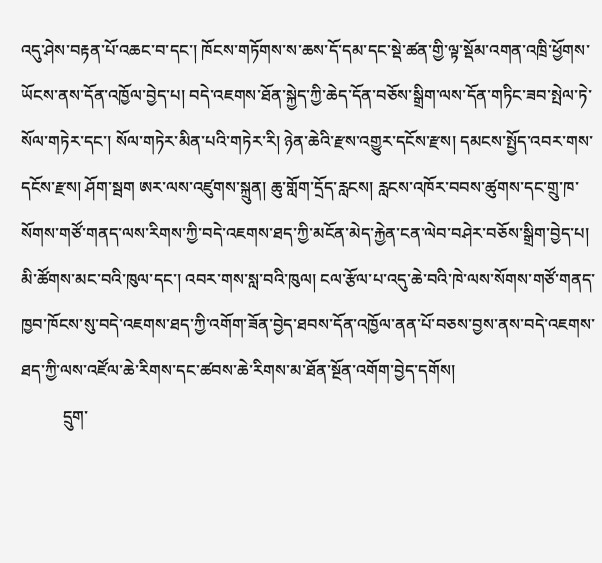འདུ་ཤེས་བརྟན་པོ་འཆང་བ་དང་། ཁོངས་གཏོགས་ས་ཆས་དོ་དམ་དང་སྡེ་ཚན་གྱི་ལྟ་སྡོམ་འགན་འཁྲི་ཕྱོགས་ཡོངས་ནས་དོན་འཁྱོལ་བྱེད་པ། བདེ་འཇགས་ཐོན་སྐྱེད་ཀྱི་ཆེད་དོན་བཅོས་སྒྲིག་ལས་དོན་གཏིང་ཟབ་སྤེལ་ཏེ་སོལ་གཏེར་དང་། སོལ་གཏེར་མིན་པའི་གཏེར་རི། ཉེན་ཆེའི་རྫས་འགྱུར་དངོས་རྫས། དམངས་སྤྱོད་འབར་གས་དངོས་རྫས། ཤོག་སྦག ཨར་ལས་འཛུགས་སྐྲུན། ཆུ་གློག་དྲོད་རླངས། རླངས་འཁོར་བབས་ཚུགས་དང་གྲུ་ཁ་སོགས་གཙོ་གནད་ལས་རིགས་ཀྱི་བདེ་འཇགས་ཐད་ཀྱི་མངོན་མེད་རྐྱེན་ངན་ལེབ་བཤེར་བཅོས་སྒྲིག་བྱེད་པ། མི་ཚོགས་མང་བའི་ཁུལ་དང་། འབར་གས་སླ་བའི་ཁུལ། ངལ་རྩོལ་པ་འདུ་ཆེ་བའི་ཁེ་ལས་སོགས་གཙོ་གནད་ཁྱབ་ཁོངས་སུ་བདེ་འཇགས་ཐད་ཀྱི་འགོག་ཟོན་བྱེད་ཐབས་དོན་འཁྱོལ་ནན་པོ་བཅས་བྱས་ནས་བདེ་འཇགས་ཐད་ཀྱི་ལས་འཛོལ་ཆེ་རིགས་དང་ཚབས་ཆེ་རིགས་མ་ཐོན་སྔོན་འགོག་བྱེད་དགོས།
          དྲུག་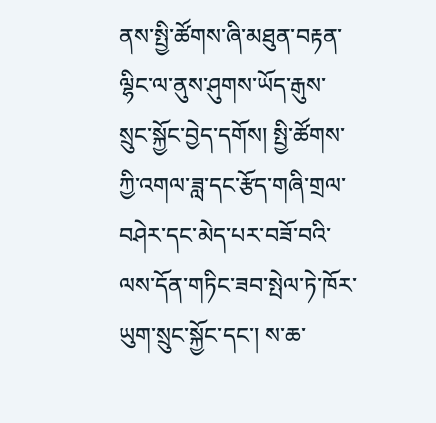ནས་སྤྱི་ཚོགས་ཞི་མཐུན་བརྟན་ལྷིང་ལ་ནུས་ཤུགས་ཡོད་རྒུས་སྲུང་སྐྱོང་བྱེད་དགོས། སྤྱི་ཚོགས་ཀྱི་འགལ་ཟླ་དང་རྩོད་གཞི་གྲལ་བཤེར་དང་མེད་པར་བཟོ་བའི་ལས་དོན་གཏིང་ཟབ་སྤེལ་ཏེ་ཁོར་ཡུག་སྲུང་སྐྱོང་དང་། ས་ཆ་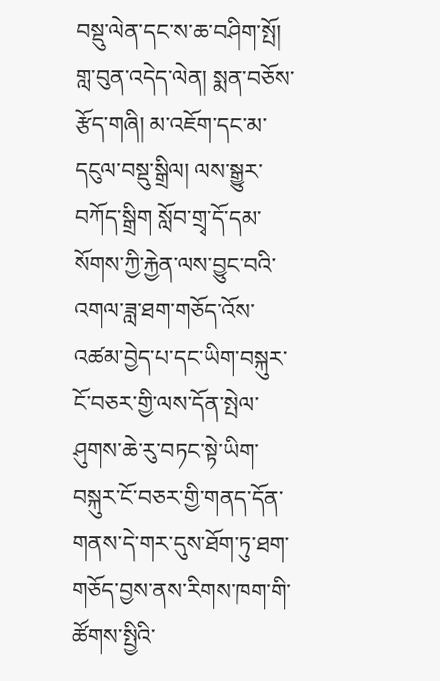བསྡུ་ལེན་དང་ས་ཆ་བཤིག་སྤོ། གླ་བུན་འདེད་ལེན། སྨན་བཅོས་རྩོད་གཞི། མ་འཇོག་དང་མ་དངུལ་བསྡུ་སྒྲིལ། ལས་སྒྱུར་བཀོད་སྒྲིག སློབ་གྲྭ་དོ་དམ་སོགས་ཀྱི་རྐྱེན་ལས་བྱུང་བའི་འགལ་ཟླ་ཐག་གཅོད་འོས་འཚམ་བྱེད་པ་དང་ཡིག་བསྐུར་ངོ་བཅར་གྱི་ལས་དོན་སྤེལ་ཤུགས་ཆེ་རུ་བཏང་སྟེ་ཡིག་བསྐུར་ངོ་བཅར་གྱི་གནད་དོན་གནས་དེ་གར་དུས་ཐོག་ཏུ་ཐག་གཅོད་བྱས་ནས་རིགས་ཁག་གི་ཚོགས་སྤྱིའི་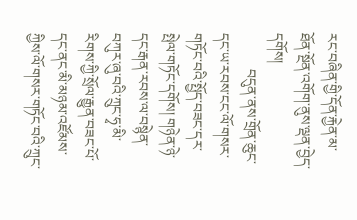རང་བཞིན་གྱི་དོན་རྐྱེན་མ་ཐོན་སྔོན་འགོག་ནུས་ལྡན་བྱེད་དགོས།
          བདུན་ནས་གྲོན་ཆུང་དང་ཡ་རབས་ངང་ལོ་གསར་གཏོང་བའི་སྤྱོད་བཟང་དར་སྤེལ་གཏོང་དགོས། གཉེན་ཉེ་དང་རྒན་རབས་ལ་བསྙེན་བཀུར་ཞུ་བའི་ཀྲུང་ཧྭ་མི་རིགས་ཀྱི་སྲོལ་རྒྱུན་བཟང་པོ་དང་ནང་མི་མཉམ་འཛོམས་ཀྱིས་ལོ་གསར་གཏོང་བའི་ཀྲུང་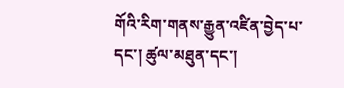གོའི་རིག་གནས་རྒྱུན་འཛིན་བྱེད་པ་དང་། ཚུལ་མཐུན་དང་།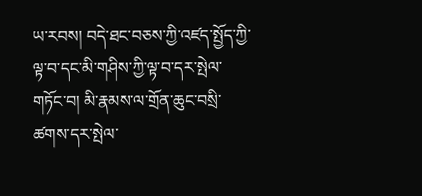ཡ་རབས། བདེ་ཐང་བཅས་ཀྱི་འཛད་སྤྱོད་ཀྱི་ལྟ་བ་དང་མི་གཤིས་ཀྱི་ལྟ་བ་དར་སྤེལ་གཏོང་བ། མི་རྣམས་ལ་གྲོན་ཆུང་བསྲི་ཚགས་དར་སྤེལ་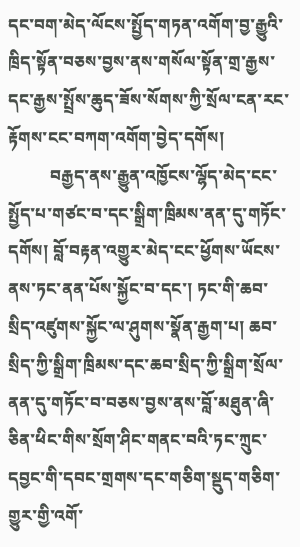དང་བག་མེད་ལོངས་སྤྱོད་གཏན་འགོག་བྱ་རྒྱུའི་ཁྲིད་སྟོན་བཅས་བྱས་ནས་གསོལ་སྟོན་གྲ་རྒྱས་དང་རྒྱས་སྤྲོས་ཆུད་ཟོས་སོགས་ཀྱི་སྲོལ་ངན་རང་རྟོགས་ངང་བཀག་འགོག་བྱེད་དགོས།
          བརྒྱད་ནས་རྒྱུན་འཁྱོངས་ལྷོད་མེད་ངང་སྤྱོད་པ་གཙང་བ་དང་སྒྲིག་ཁྲིམས་ནན་དུ་གཏོང་དགོས། བློ་བརྟན་འགྱུར་མེད་ངང་ཕྱོགས་ཡོངས་ནས་ཏང་ནན་པོས་སྐྱོང་བ་དང་། ཏང་གི་ཆབ་སྲིད་འཛུགས་སྐྱོང་ལ་ཤུགས་སྣོན་རྒྱག་པ། ཆབ་སྲིད་ཀྱི་སྒྲིག་ཁྲིམས་དང་ཆབ་སྲིད་ཀྱི་སྒྲིག་སྲོལ་ནན་དུ་གཏོང་བ་བཅས་བྱས་ནས་བློ་མཐུན་ཞི་ཅིན་ཕིང་གིས་སྲོག་ཤིང་གནང་བའི་ཏང་ཀྲུང་དབྱང་གི་དབང་གྲགས་དང་གཅིག་སྡུད་གཅིག་གྱུར་གྱི་འགོ་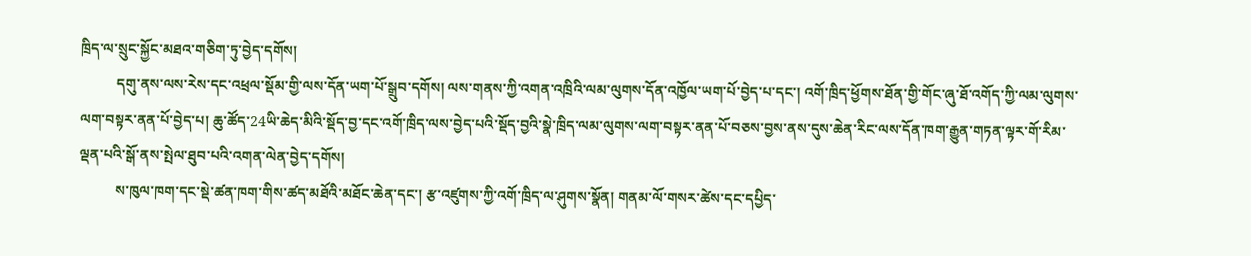ཁྲིད་ལ་སྲུང་སྐྱོང་མཐའ་གཅིག་ཏུ་བྱེད་དགོས།
          དགུ་ནས་ལས་རེས་དང་འཕྲལ་སྡོམ་གྱི་ལས་དོན་ཡག་པོ་སྒྲུབ་དགོས། ལས་གནས་ཀྱི་འགན་འཁྲིའི་ལམ་ལུགས་དོན་འཁྱོལ་ཡག་པོ་བྱེད་པ་དང་། འགོ་ཁྲིད་ཕྱོགས་ཐོན་གྱི་གོང་ཞུ་ཐོ་འགོད་ཀྱི་ལམ་ལུགས་ལག་བསྟར་ནན་པོ་བྱེད་པ། ཆུ་ཚོད་24ཡི་ཆེད་མིའི་སྡོད་བྱ་དང་འགོ་ཁྲིད་ལས་བྱེད་པའི་སྡོད་བྱའི་སྣེ་ཁྲིད་ལམ་ལུགས་ལག་བསྟར་ནན་པོ་བཅས་བྱས་ནས་དུས་ཆེན་རིང་ལས་དོན་ཁག་རྒྱུན་གཏན་ལྟར་གོ་རིམ་ལྡན་པའི་སྒོ་ནས་སྤེལ་ཐུབ་པའི་འགན་ལེན་བྱེད་དགོས།
          ས་ཁུལ་ཁག་དང་སྡེ་ཚན་ཁག་གིས་ཚད་མཐོའི་མཐོང་ཆེན་དང་། རྩ་འཛུགས་ཀྱི་འགོ་ཁྲིད་ལ་ཤུགས་སྣོན། གནམ་ལོ་གསར་ཚེས་དང་དཔྱིད་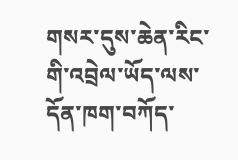གསར་དུས་ཆེན་རིང་གི་འབྲེལ་ཡོད་ལས་དོན་ཁག་བཀོད་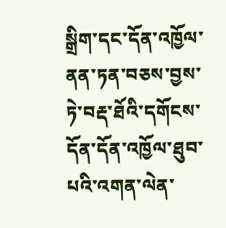སྒྲིག་དང་དོན་འཁྱོལ་ནན་ཏན་བཅས་བྱས་ཏེ་བརྡ་ཐོའི་དགོངས་དོན་དོན་འཁྱོལ་ཐུབ་པའི་འགན་ལེན་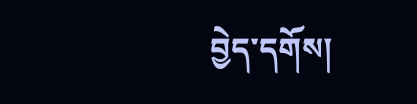བྱེད་དགོས།